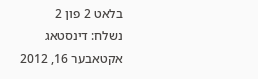בלאט 2 פון 2
נשלח: דינסטאג אקטאבער 16, 2012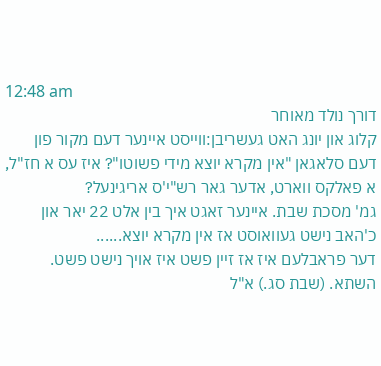12:48 am
דורך נולד מאוחר
קלוג און יונג האט געשריבן:ווייסט איינער דעם מקור פון דעם סלאגאן "אין מקרא יוצא מידי פשוטו"? איז עס א חז"ל, א פאלקס ווארט, אדער גאר רש"י'ס אריגינעל?
גמ' מסכת שבת. איינער זאגט איך בין אלט 22 יאר און כ'האב נישט געוואוסט אז אין מקרא יוצא......
דער פראבלעם איז אז זיין פשט איז אויך נישט פשט.
השתא. (שבת סג.) א"ל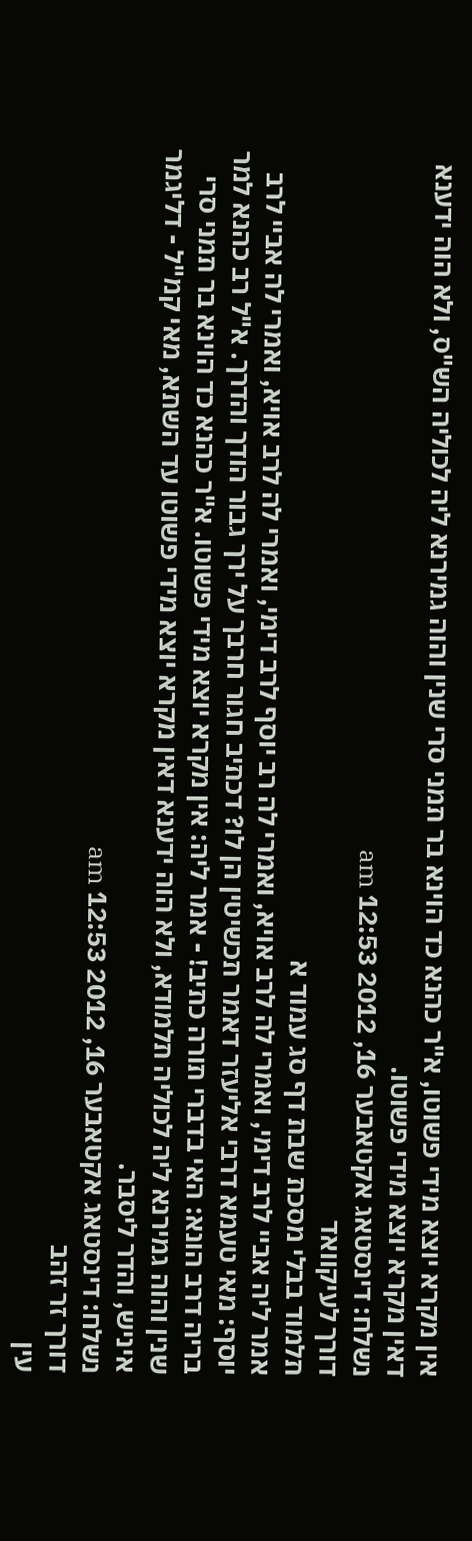אין מקרא יוצא מידי פשוטו, א"ר כהנא כד הוינא בר תמני סרי שנין והוה גמירנא ליה לכוליה הש"ס, ולא הוה ידענא דאין מקרא יוצא מידי פשוטו.
נשלח: דינסטאג אקטאבער 16, 2012 12:53 am
דורך לעיקוואד
תלמוד בבלי מסכת שבת דף סג עמוד א
אמר ליה אביי לרב דימי, ואמרי לה לרב אויא, ואמרי לה רב יוסף לרב דימי, ואמרי לה לרב אויא, ואמרי לה אביי לרב יוסף: מאי טעמא דרבי אליעזר דאמר תכשיטין הן לו? דכתיב חגור חרבך על ירך גבור הודך והדרך. א"ל רב כהנא למר בריה דרב הונא: האי בדברי תורה כתיב! - אמר ליה: אין מקרא יוצא מידי פשוטו. א"ר כהנא כד הוינא בר תמני סרי שנין והוה גמירנא ליה לכוליה תלמודא, ולא הוה ידענא דאין מקרא יוצא מידי פשוטו עד השתא, מאי קמ"ל - דליגמר איניש, והדר ליסבר.
נשלח: דינסטאג אקטאבער 16, 2012 12:53 am
דורך זר זהב
עין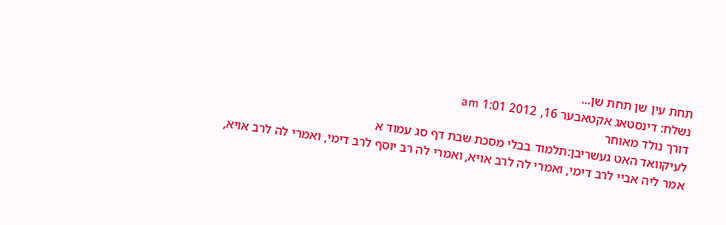תחת עין שן תחת שן...
נשלח: דינסטאג אקטאבער 16, 2012 1:01 am
דורך נולד מאוחר
לעיקוואד האט געשריבן:תלמוד בבלי מסכת שבת דף סג עמוד א
אמר ליה אביי לרב דימי, ואמרי לה לרב אויא, ואמרי לה רב יוסף לרב דימי, ואמרי לה לרב אויא,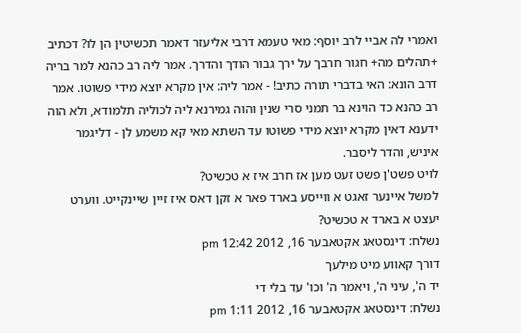ואמרי לה אביי לרב יוסף: מאי טעמא דרבי אליעזר דאמר תכשיטין הן לו? דכתיב +תהלים מה+ חגור חרבך על ירך גבור הודך והדרך. אמר ליה רב כהנא למר בריה דרב הונא: האי בדברי תורה כתיב! - אמר ליה: אין מקרא יוצא מידי פשוטו. אמר רב כהנא כד הוינא בר תמני סרי שנין והוה גמירנא ליה לכוליה תלמודא, ולא הוה ידענא דאין מקרא יוצא מידי פשוטו עד השתא מאי קא משמע לן - דליגמר איניש, והדר ליסבר.
לויט פשט'ן פשט זעט מען אז חרב איז א טכשיט?
למשל איינער זאגט א ווייסע בארד פאר א זקן דאס איז זיין שיינקייט. ווערט יעצט א בארד א טכשיט?
נשלח: דינסטאג אקטאבער 16, 2012 12:42 pm
דורך קאווע מיט מילעך
יד ה', עיני ה', ויאמר ה' וכו' עד בלי די
נשלח: דינסטאג אקטאבער 16, 2012 1:11 pm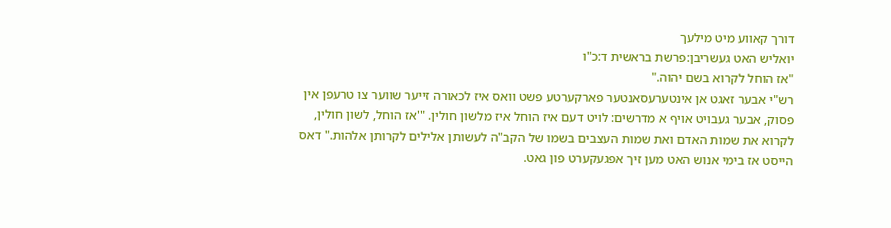דורך קאווע מיט מילעך
יואליש האט געשריבן:פרשת בראשית ד:כ"ו
"אז הוחל לקרוא בשם יהוה."
רש"י אבער זאגט אן אינטערעסאנטער פארקערטע פשט וואס איז לכאורה זייער שווער צו טרעפן אין פסוק, אבער געבויט אויף א מדרשים: לויט דעם איז הוחל איז מלשון חולין. "'אז הוחל, לשון חולין, לקרוא את שמות האדם ואת שמות העצבים בשמו של הקב"ה לעשותן אלילים לקרותן אלהות." דאס הייסט אז בימי אנוש האט מען זיך אפגעקערט פון גאט.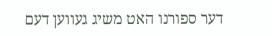דער ספורנו האט משיג געווען דעם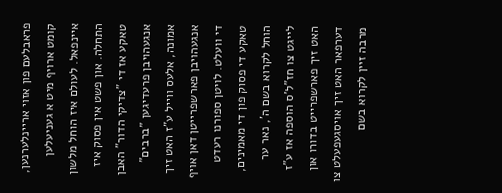פראבלעם פון אזוי אריינלערנען, קומט ארויף מיט א געניעלען איינפאל. לעולם איז הוחל מלשון התחלה. און פשט אין פסוק איז טאקע אז די "צדיקי הדור" האבן אנגעהויבן פרעדיגען "ברבים" אמונה, אלעס ווייל ע"ז האט זיך אנגעהויבן פארשפרייטן דאן אויף די וועלט. לויטן ספורנו רעדט טאקע די פסוק פון די מאמינים, הוחל לקרוא בשם ה', נאר ער לייגט צו חז"ל'ס הוספה אז ע"ז האט זיך פארשפרייט בדורו און דערפאר האט זיך אויסגעפעלט צו מרבה זיין לקרוא בשם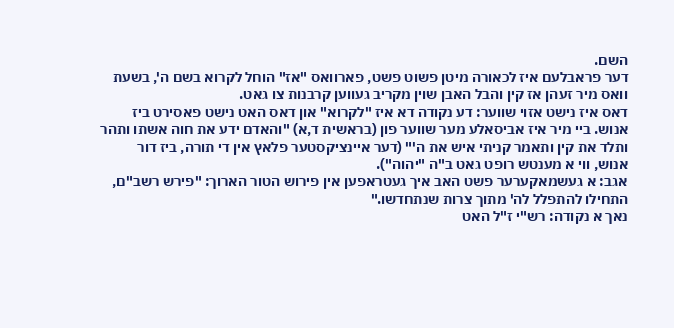השם.
דער פראבלעם איז לכאורה מיטן פשוט פשט, פארוואס "אז" הוחל לקרוא בשם ה', בשעת וואס מיר זעהן אז קין והבל האבן שוין מקריב געווען קרבנות צו גאט.
דאס איז נישט אזוי שווער: דע נקודה דא איז "לקרוא" און דאס האט נישט פאסירט ביז אנוש. ביי מיר איז אביסאלע מער שווער פון (בראשית ד,א) "והאדם ידע את חוה אשתו ותהר ותלד את קין ותאמר קניתי איש את ה'" (דער איינציקסטער פלאץ אין די תורה, ביז דור אנוש, ווי א מענטש רופט גאט ב"ה "יהוה").
אגב: א געשמאקערער פשט האב איך געטראפען אין פירוש הטור הארוך: "פירש רשב"ם, התחילו להתפלל לה' מתוך צרות שנתחדשו."
נאך א נקודה: רש"י ז"ל האט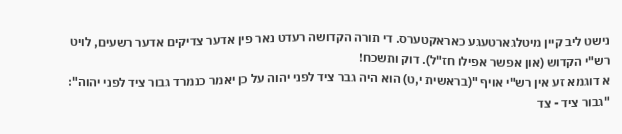נישט ליב קיין מיטלגארטעגע כאראקטערס. די תורה הקדושה רעדט נאר פין אדער צדיקים אדער רשעים, לויט רש"י הקדוש (און אפשר אפילו חז"ל). דוק ותשכח!
א דוגמא זע אין רש"י אויף "(בראשית י,ט) הוא היה גבר ציד לפני יהוה על כן יאמר כנמרד גבור ציד לפני יהוה": "גבור ציד - צד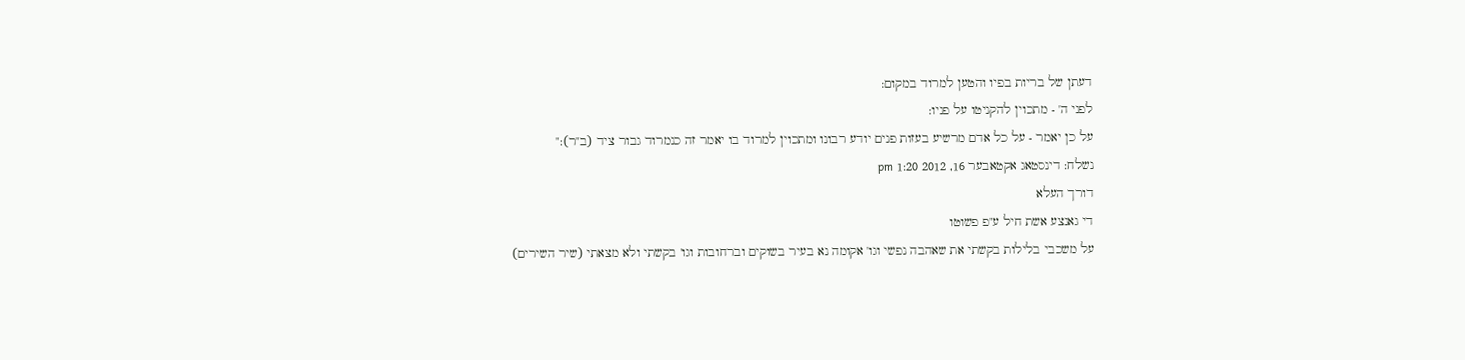דעתן של בריות בפיו והטען למרוד במקום:
לפני ה' - מתכוין להקניטו על פניו:
על כן יאמר - על כל אדם מרשיע בעזות פנים יודע רבונו ומתכוין למרוד בו יאמר זה כנמרוד גבור ציד (ב"ר):"
נשלח: דינסטאג אקטאבער 16, 2012 1:20 pm
דורך העלא
די גאנצע אשת חיל ע"פ פשוטו
על משכבי בלילות בקשתי את שאהבה נפשי וגו' אקומה נא בעיר בשוקים וברחובות וגו' בקשתי ולא מצאתי (שיר השירים)